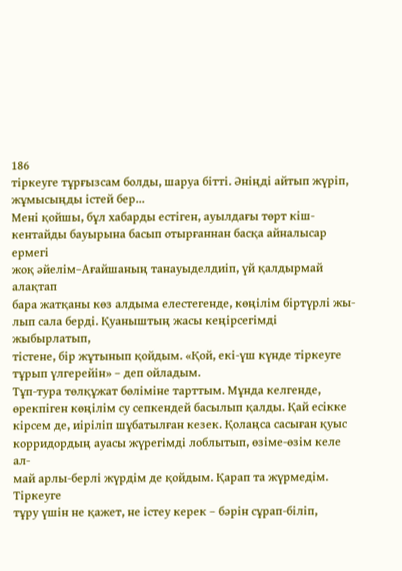186
тіркеуге тұрғызсам болды, шаруа бітті. Əніңді айтып жүріп,
жұмысыңды істей бер...
Мені қойшы, бұл хабарды естіген, ауылдағы төрт кіш-
кентайды бауырына басып отырғаннан басқа айналысар ермегі
жоқ əйелім–Ағайшаның танауыделдиіп, үй қалдырмай алақтап
бара жатқаны көз алдыма елестегенде, көңілім біртүрлі жы-
лып сала берді. Қуаныштың жасы кеңірсегімді жыбырлатып,
тістене, бір жұтынып қойдым. «Қой, екі-үш күнде тіркеуге
тұрып үлгерейін» – деп ойладым.
Тұп-тура төлқұжат бөліміне тарттым. Мұнда келгенде,
өрекпіген көңілім су сепкендей басылып қалды. Қай есікке
кірсем де, иіріліп шұбатылған кезек. Қолаңса сасыған қуыс
корридордың ауасы жүрегімді лоблытып, өзіме-өзім келе ал-
май арлы-берлі жүрдім де қойдым. Қарап та жүрмедім. Тіркеуге
тұру үшін не қажет, не істеу керек – бəрін сұрап-біліп,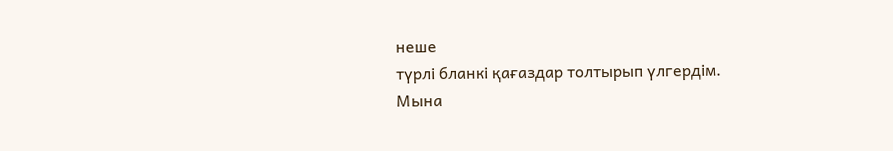неше
түрлі бланкі қағаздар толтырып үлгердім.
Мына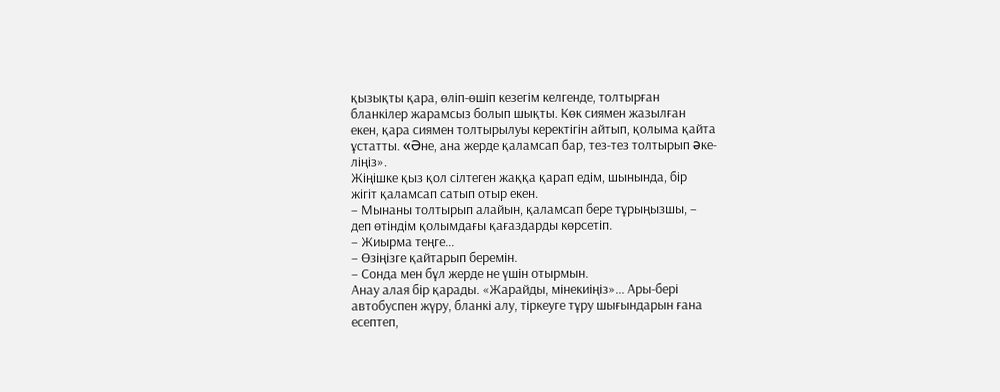қызықты қара, өліп-өшіп кезегім келгенде, толтырған
бланкілер жарамсыз болып шықты. Көк сиямен жазылған
екен, қара сиямен толтырылуы керектігін айтып, қолыма қайта
ұстатты. «Əне, ана жерде қаламсап бар, тез-тез толтырып əке-
ліңіз».
Жіңішке қыз қол сілтеген жаққа қарап едім, шынында, бір
жігіт қаламсап сатып отыр екен.
– Мынаны толтырып алайын, қаламсап бере тұрыңызшы, –
деп өтіндім қолымдағы қағаздарды көрсетіп.
– Жиырма теңге...
– Өзіңізге қайтарып беремін.
– Сонда мен бұл жерде не үшін отырмын.
Анау алая бір қарады. «Жарайды, мінекиіңіз»... Ары-бері
автобуспен жүру, бланкі алу, тіркеуге тұру шығындарын ғана
есептеп,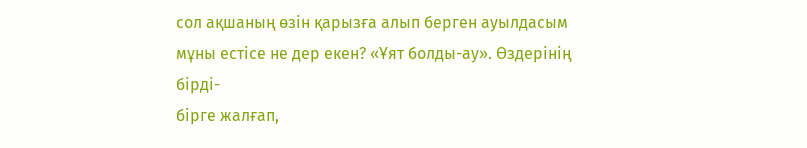сол ақшаның өзін қарызға алып берген ауылдасым
мұны естісе не дер екен? «Ұят болды-ау». Өздерінің бірді-
бірге жалғап,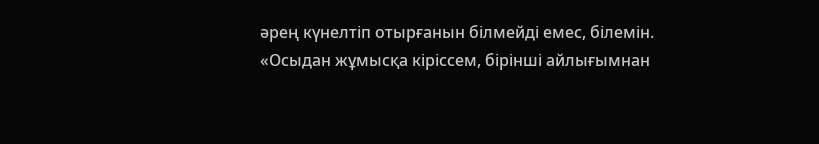əрең күнелтіп отырғанын білмейді емес, білемін.
«Осыдан жұмысқа кіріссем, бірінші айлығымнан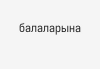балаларына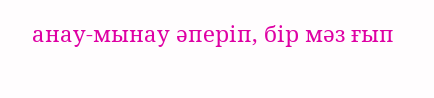анау-мынау əперіп, бір мəз ғып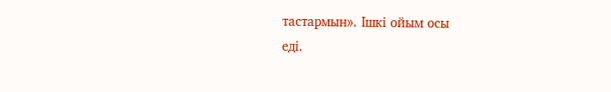тастармын». Ішкі ойым осы
еді.